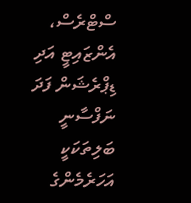ސްޓްރެސް، އެންޒައިޓީ އަދި ޑިޕްރެޝަން ފަދަ ނަފްސާނީ ބަލިތަކަކީ އަހަރެމެންގެ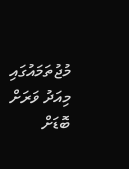މުޖުތަމައުގައި މިއަދު ވަރަށް ބޮޑަށް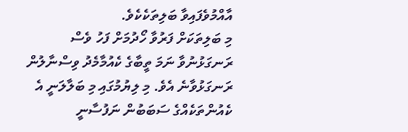އާއްމުވެފައިވާ ބަލިތަކެކެވެ.
މި ބަލިތަކަށް ފަރުވާ ހޯދުމަށް ފަހު ވެސް ރަނގަޅުނުވާ ނަމަ ތީބާގެ ކެއުމާމެދު ވިސްނާލުން ރަނގަޅުވާނެ އެވެ. މި ލިޔުމުގައި މި ބަލާލަނީ އެ ކެއުންތަކެއްގެ ސަބަބުން ނަފުސާނީ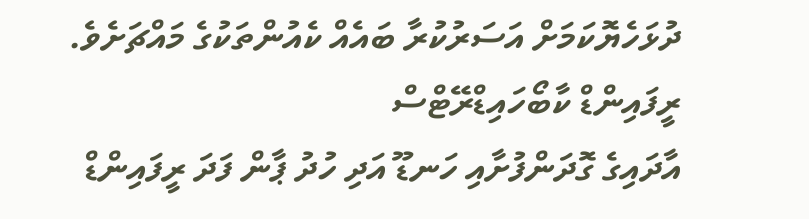ދުޅަހެޔޮކަމަށް އަސަރުކުރާ ބައެއް ކެއުންތަކުގެ މައްޗަށެވެ.
ރީފައިންޑް ކާބޯހައިޑްރޭޓްސް
އާދައިގެ ގޮދަންފުށާއި ހަނޑޫ އަދި ހުދު ޕާން ފަދަ ރީފައިންޑް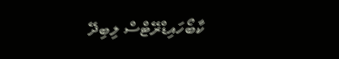ކާބޯހައިޑްރޭޓްސް ލިބިދޭ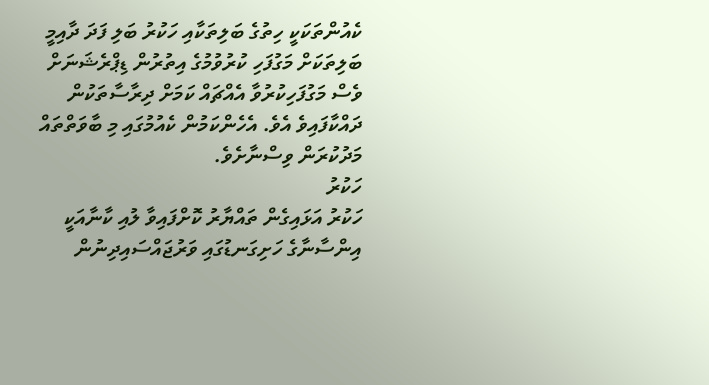ކެއުންތަކަކީ ހިތުގެ ބަލިތަކާއި ހަކުރު ބަލި ފަދަ ދާއިމީ ބަލިތަކަށް މަގުފަހި ކުރުވުމުގެ އިތުރުން ޑިޕްރެޝަނަށް ވެސް މަގުފަހިކުރުވާ އެއްޗައް ކަމަށް ދިރާސާތަކުން ދައްކާފައިވެ އެވެ. އެހެންކަމުން ކެއުމުގައި މި ބާވަތްތައް މަދުކުރަން ވިސްނާށެވެ.
ހަކުރު
ހަކުރު އަޅައިގެން ތައްޔާރު ކޮށްފައިވާ ލުއި ކާނާއަކީ އިންސާނާގެ ހަށިގަނޑުގައި ވަރުޖައްސައިދިނުން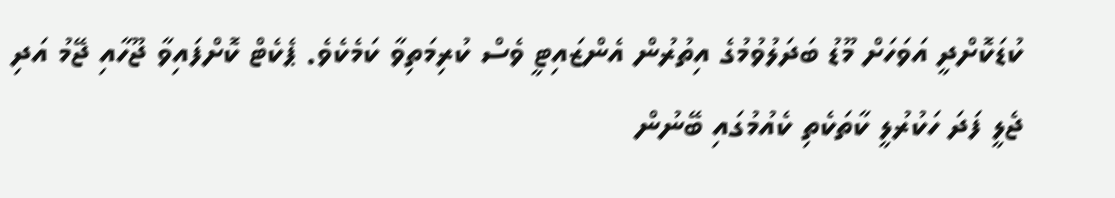ކުޑަކޮށްދީ އަވަހަށް މޫޑު ބަދަލުވުމުގެ އިތުރުން އެންޒައިޓީ ވެސް ކުރިމަތިވާ ކަމެކެވެ. ޕެކެޓް ކޮށްފައިވާ ޖޫހާއި ޖޭމު އަދި ޖެލީ ފަދަ ހަކުރުލީ ކާތަކެތި ކެއުމުގައި ބޭނުން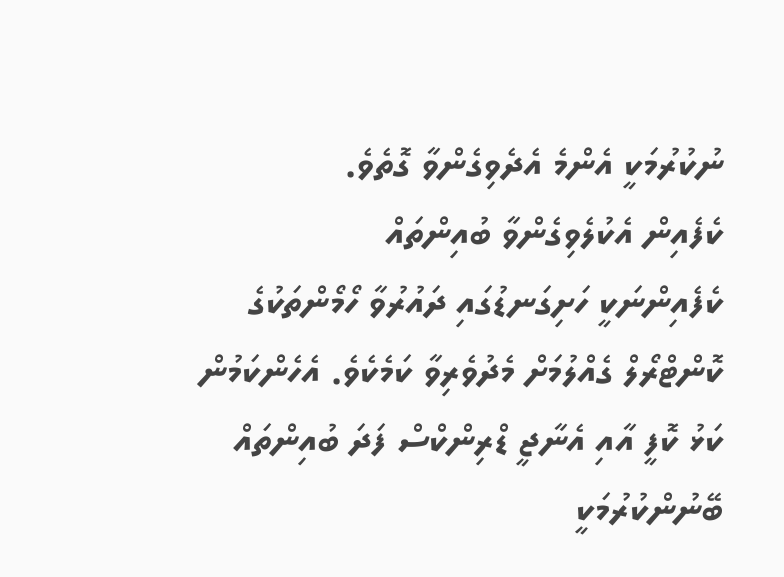ނުކުރުމަކީ އެންމެ އެދެވިގެންވާ ގޮތެވެ.
ކެފެއިން އެކުލެވިގެންވާ ބުއިންތައް
ކެފެއިންނަކީ ހަށިގަނޑުގައި ދައުރުވާ ހޯމޯންތަކުގެ ކޮންޓްރޯލް ގެއްލުމަށް މެދުވެރިވާ ކަމެކެވެ. އެހެންކަމުން ކަޅު ކޮފީ އާއި އެނާޖީ ޑްރިންކްސް ފަދަ ބުއިންތައް ބޭނުންކުރުމަކީ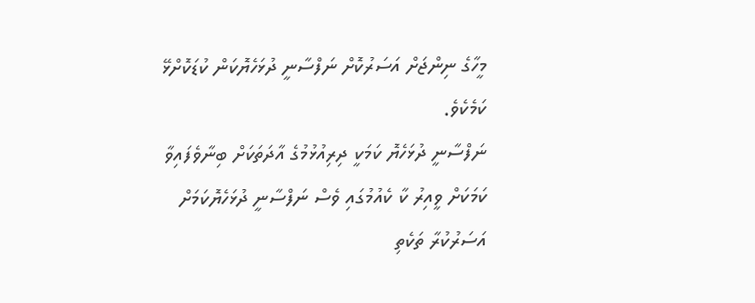މީހާގެ ނިންޖަށް އަސަރުކޮށް ނަފްސާނީ ދުޅަހެޔޮކަން ކުޑަކޮށްޅޭ ކަމެކެވެ.
ނަފްސާނީ ދުޅަހެޔޮ ކަމަކީ ދިރިއުޅުމުގެ އާދަތަކަށް ބިނާވެފައިވާ ކަމަކަށް ވީއިރު ކާ ކެއުމުގައި ވެސް ނަފްސާނީ ދުޅަހެޔޮކަމަށް އަސަރުކުރާ ތަކެތި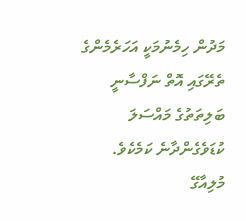މަދުން ހިމެނުމަކީ އަހަރެމެންގެ ތެރޭގައި އޮތް ނަފްސާނީ ބަލިތަތުގެ މައްސަލަ ކުޑަވެގެންދާނެ ކަމެކެވެ.
މުލިއާގޭ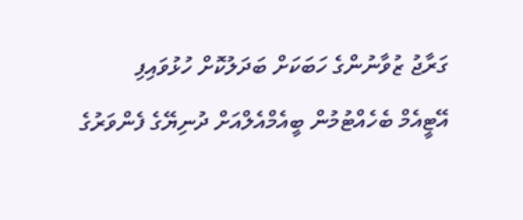ގަރާޖު ޒުވާނުންގެ ހަބަކަށް ބަދަލުކޮށް ހުޅުވައިފި
އޭޓީއެމް ބެހެއްޓުމުން ބީއެމްއެލްއަށް ދުނިޔޭގެ ފެންވަރުގެ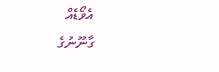އެވޯޑެއް
ގާނޫނުގެ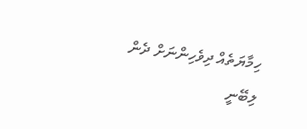ހިމާޔަތެއް ދިވެހިންނަށް ދެން ލިބޭނީ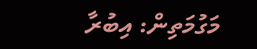މަގުމަތިން: އިބުރާ